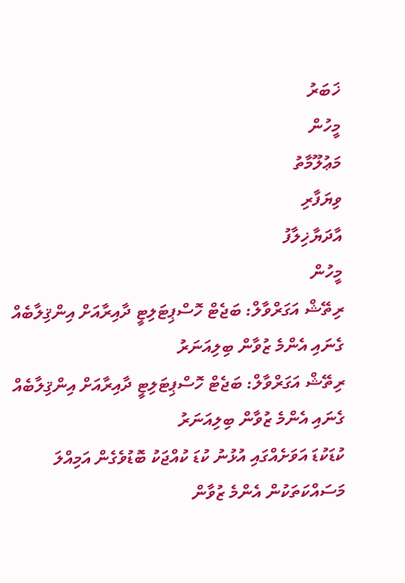ޚަބަރު
މީހުން
މަޢުލޫމާތު
ވިޔަފާރި
އާދަޔާޚިލާފު
މީހުން
ރިތޭޝް އަގަރްވާލް: ބަޖެޓް ހޮސްޕިޓަލިޓީ ދާއިރާއަށް އިންޤިލާބެއް ގެނައި އެންމެ ޒުވާން ބިލިއަނަރު
ރިތޭޝް އަގަރްވާލް: ބަޖެޓް ހޮސްޕިޓަލިޓީ ދާއިރާއަށް އިންޤިލާބެއް ގެނައި އެންމެ ޒުވާން ބިލިއަނަރު
ކުޑަކުޑަ އަވަށެއްގައި އުޅުނު ކުޑަ ކުއްޖަކު ބޮޑުވެގެން އަމިއްލަ މަސައްކަތަކުން އެންމެ ޒުވާން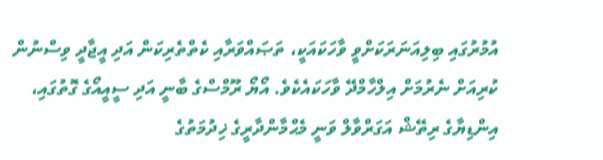އުމުރުގައި ބިލިއަނަރަކަށްވީ ވާހަކައަކީ، ތަޞައްވަރާއި ކެތްތެރިކަން އަދި އީޖާދީ ވިސްނުން ކުރިއަށް ނެރުމަށް އިލްހާމްދޭ ވާހަކައެކެވެ. އޯޔޯ ރޫމްސްގެ ބާނީ އަދި ސީއީއޯގެ ގޮތުގައި، އިންޑިޔާގެ ރިތޭޝް އަގަރްވާލް ވަނީ މެޙްމާންދާރީގެ ޚިދުމަތުގެ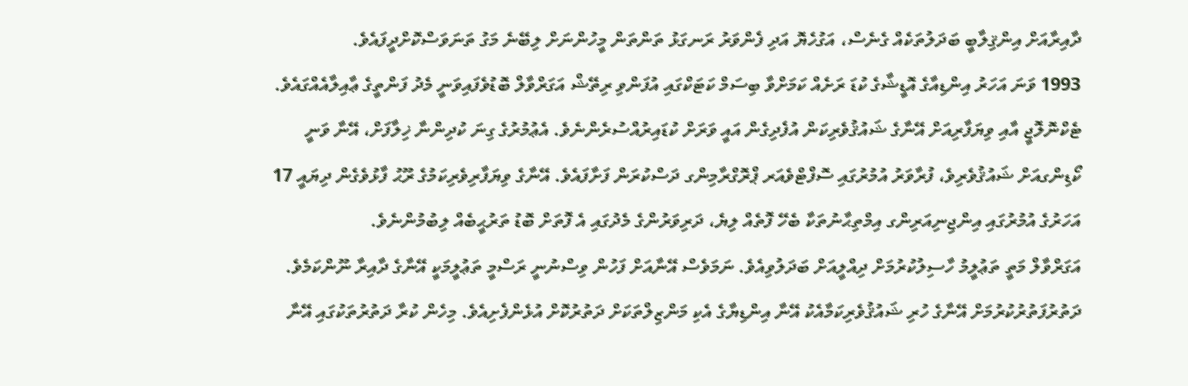ދާއިރާއަށް އިންޤިލާބީ ބަދަލުތަކެއް ގެނެސް، އަގުހެޔޮ އަދި ފެންވަރު ރަނގަޅު ތަންތަން މީހުންނަށް ލިބޭނެ މަގު ތަނަވަސްކޮށްދީފައެވެ.
1993 ވަނަ އަހަރު އިންޑިއާގެ އޮޑީޝާގެ ކުޑަ ރަށެއް ކަމަށްވާ ބިސަމް ކަޓަކްގައި އުފަންވި ރިތޭޝް އަގަރްވާލް ބޮޑުވެފައިވަނީ މެދު ފަންތީގެ ޢާއިލާއެއްގައެވެ. ޓެކްނޮލޮޖީ އާއި ވިޔަފާރިއަށް އޭނާގެ ޝައުޤުވެރިކަން އުފެދިގެން އައީ ވަރަށް ކުޑައިރުއްސުރެންނެވެ. އެޢުމުރުގެ ގިނަ ކުދިންނާ ޚިލާފަށް، އޭނާ ވަނީ ކޯޑިންގއަށް ޝައުޤުވެރިވެ، ފުރާވަރު އުމުރުގައި ސޮފްޓްވެއަރ ޕްރޮގްރާމިންގ ދަސްކުރަން ފަށާފައެވެ. އޭނާގެ ވިޔަފާރިވެރިކަމުގެ ރޫޙު ފާޅުވެގެން ދިޔައީ 17 އަހަރުގެ އުމުރުގައި އިންޖިނިއަރިންގ އިމްތިޙާނުތަކާ ބެހޭ ފޮތެއް ލިޔެ، ދަރިވަރުންގެ މެދުގައި އެ ފޮތަށް ބޮޑު ތަރުޙީބެއް ލިބުމުންނެވެ.
އަގަރްވާލް މަތީ ތަޢުލީމު ހާސިލުކުރުމަށް ދިއްލީއަށް ބަދަލުވިއެވެ. ނަމަވެސް އޭނާއަށް ފަހުން ވިސްނުނީ ރަސްމީ ތަޢުލީމަކީ އޭނާގެ ދާއިރާ ނޫންކަމެވެ. ދަތުރުފަތުރުކުރުމަށް އޭނާގެ ހުރި ޝައުޤުވެރިކަމާއެކު އޭނާ އިންޑިޔާގެ އެކި މަންޒިލްތަކަށް ދަތުރުކޮށް އުޅެންފެށިއެވެ. މިހެން ކުރާ ދަތުރުތަކުގައި އޭނާ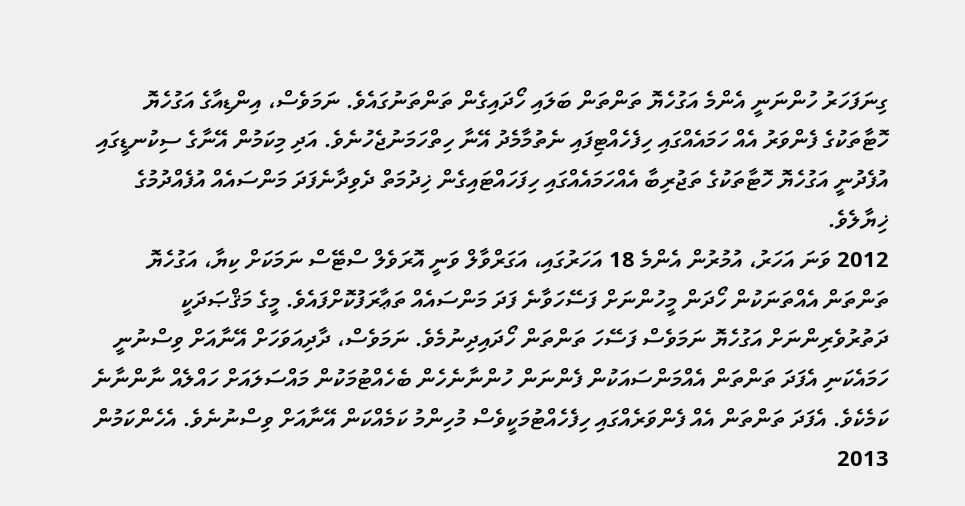ގިނަފަހަރު ހުންނަނީ އެންމެ އަގުހެޔޮ ތަންތަން ބަލައި ހޯދައިގެން ތަންތަނުގައެވެ. ނަމަވެސް، އިންޑިއާގެ އަގުހެޔޮ ހޮޓާތަކުގެ ފެންވަރު އެއް ހަމައެއްގައި ހިފެހެއްޓިފައި ނެތުމާމެދު އޭނާ ހިތްހަމަނުޖެހުނެވެ. އަދި މިކަމުން އޭނާގެ ސިކުނޑީގައި އުފެދުނީ އަގުހެޔޮ ހޮޓާތަކުގެ ތަޖުރިބާ އެއްހަމައެއްގައި ހިފަހައްޓައިގެން ޚިދުމަތް ދެވިދާނެފަދަ މަންސައެއް އުފެއްދުމުގެ ޚިޔާލެވެ.
2012 ވަނަ އަހަރު، އުމުރުން އެންމެ 18 އަހަރުގައި، އަގަރްވާލް ވަނީ އޮރަވެލް ސްޓޭސް ނަމަކަށް ކިޔާ، އަގުހެޔޮ ތަންތަން އެއްތަނަކުން ހޯދަން މީހުންނަށް ފަސޭހަވާނެ ފަދަ މަންސައެއް ތަޢާރަފުކޮށްފައެވެ. މީގެ މަޤްޞަދަކީ ދަތުރުވެރިންނަށް އަގުހެޔޮ ނަމަވެސް ފަސޭހަ ތަންތަން ހޯދައިދިނުމެވެ. ނަމަވެސް، ދާދިއަވަހަށް އޭނާއަށް ވިސްނުނީ ހަމައެކަނި އެފަދަ ތަންތަން އެއްމަންސައަކުން ފެންނަން ހުންނާނެހެން ބެހެއްޓުމަކުން މައްސަލައަށް ހައްލެއް ނާންނާނެ ކަމެކެވެ. އެފަދަ ތަންތަން އެއް ފެންވަރެއްގައި ހިފެހެއްޓުމަކީވެސް މުހިންމު ކަމެއްކަން އޭނާއަށް ވިސްނުނެވެ. އެހެންކަމުން 2013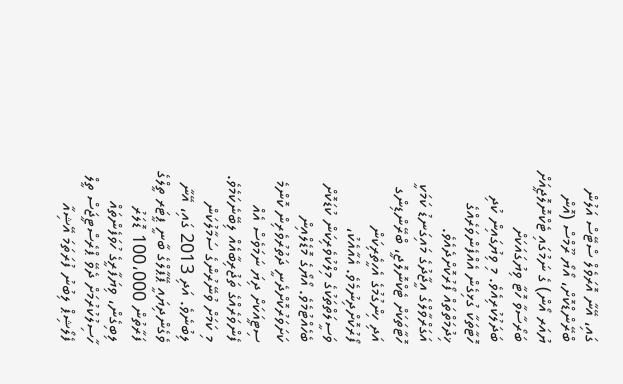ގައި، އޭނާ އޮރަވެލް ސްޓޭސް އަލުން ބްރޭންޑްކޮށް، އޯޔޯ ރޫމްސް (އޮން ޔުއަރ އޯން) ގެ ނަމުގައި ޓެކްނޮލޮޖީއަށް ބަރޯސާވާ ހޮޓާ ވިޔުގައަކަށް ބަދަލުކުރިއެވެ. މި ވިޔުގައިން ކުދި ހޮޓާތަކާ ގުޅިގެން އެއްފެންވަރެއްގެ ޚިދުމަތްތައް ފޯރުކޮށްދެއެވެ.
އަގަރްވާލްގެ އީޖާދުގެ މައިގަނޑު ކަމަކީ ހޮޓާތަކަށް ޓެކްނޮލޮޖީ، ބްރޭންޑިންގ އަދި ހިންގުމުގެ އެހީތެރިކަން ފޯރުކޮށްދިނުމެވެ. އެއާއެކު، ވަސީލަތްތަކުގެ މިލްކުވެރިކަން ކުޑަކޮށް ބެހެއްޓުމެވެ. އޯޔޯގެ މޮޑެލްއިން ކަށަވަރުކޮށްދެނީ ދަތުރުވެރިން ކޮންމެ ސިޓީއަކަށް ދިޔަ ނަމަވެސް އެއް ފެންވަރެއްގެ ތަޖުރިބާއެއް ލިބޭނެކަމެވެ. މި ކަމަށް ވުނޭރުންގެ ސަމާލުކަން ލިބުނެވެ. އަދި 2013 ގައި، އޭނާ ވެގެންދިޔައީ ޕޭޕާލްގެ ބާނީ ޕީޓަރ ތީލްގެ ފަރާތުން 100،000 ޑޮލަރު ލިބިގެން، ވިޔަފާރީގެ ހުވަފެންތައް ހާސިލުކުރުމަށް ދެވޭ ޕްރެސްޓީޖަސް ތީލް ފެލޯޝިޕް ލިބުނު ފުރަތަމަ އޭޝިއާ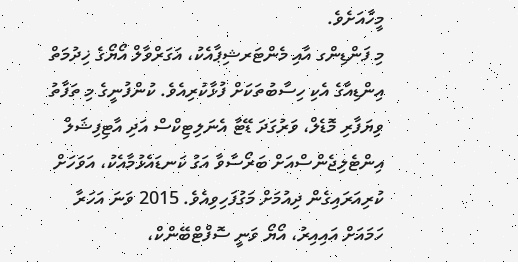މީހާއަށެވެ.
މި ފަންޑިންގ އާއި މެންޓަރޝިޕާއެކު، އަގަރްވާލް އޯޔޯގެ ޚިދުމަތް އިންޑިއާގެ އެކި ހިސާބުތަކަށް ފުޅާކުރިއެވެ. ކުންފުނީގެ މި ތަފާތު ވިޔަފާރި މޮޑެލް، ވަރުގަދަ ޑޭޓާ އެނަލިޓިކްސް އަދި އާޓިފިޝަލް އިންޓެލިޖެންސްއަށް ބަރޯސާވާ އަގު ކަނޑައެޅުމާއެކު، އަވަހަށް ކުރިއަރައިގެން ދިއުމަށް މަގުފަހިވިއެވެ. 2015 ވަނަ އަހަރާ ހަމައަށް އައިއިރު، އޯޔޯ ވަނީ ސޮފްޓްބޭންކް،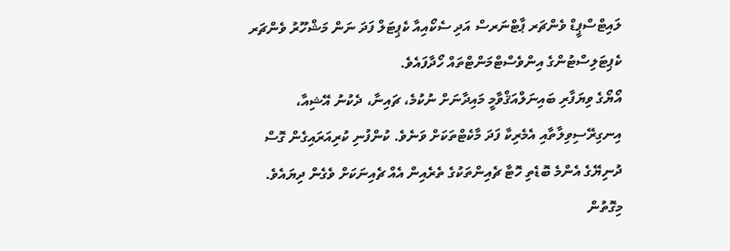ލައިޓްސްޕީޑް ވެންޗަރ ޕާޓްނަރސް އަދި ސެކޯއިއާ ކެޕިޓަލް ފަދަ ނަން މަޝްހޫރު ވެންޗަރ ކެޕިޓަލިސްޓުންގެ އިންވެސްޓްމަންޓްތައް ހޯދާފައެވެ.
އޯޔޯގެ ވިޔަފާރި ބައިނަލްއަޤްވާމީ މައިދާނަށް ނުކުމެ، ޗައިނާ، ދެކުނު އޭޝިއާ، އިނގިރޭސިވިލާތާއި އެމެރިކާ ފަދަ މާކެޓްތަކަށް ވަނެވެ. ކުންފުނި ކުރިއަރައިގެން ގޮސް ދުނިޔޭގެ އެންމެ ބޮޑެތި ހޮޓާ ޗެއިންތަކުގެ ތެރެއިން އެއް ޗެއިނަކަށް ވެގެން ދިޔައެވެ. މިގޮތުން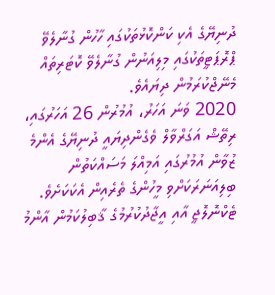ދުނިޔޭގެ އެކި ކަންކޮޅުތަކުގައި ހާހުން ގުނާލެވޭ ޕްރޮޕަޓީތަކުގައި މިލިއަނުން ގުނާލެވޭ ކޮޓަރިތައް މެނޭޖްކުރަމުން ދިޔައެވެ.
2020 ވަނަ އަހަރު، އުމުރުން 26 އަހަރުގައި، ރިތޭޝް އަގަރްވާލް ވެގެންދިޔައީ ދުނިޔޭގެ އެންމެ ޒުވާން އުމުރުގައި އަމިއްލަ މަސައްކަތުން ބިލިއަނަރަކަށްވި މީހުންގެ ތެރެއިން އެކަކަށެވެ. ޓެކްނޮލޮޖީ އާއި އީޖާދުކުރުމުގެ ޤާބިލުކަމުން އާންމު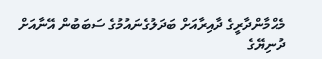މެޙްމާންދާރީގެ ދާއިރާއަށް ބަދަލުގެނައުމުގެ ސަބަބުން އޭނާއަށް ދުނިޔޭގެ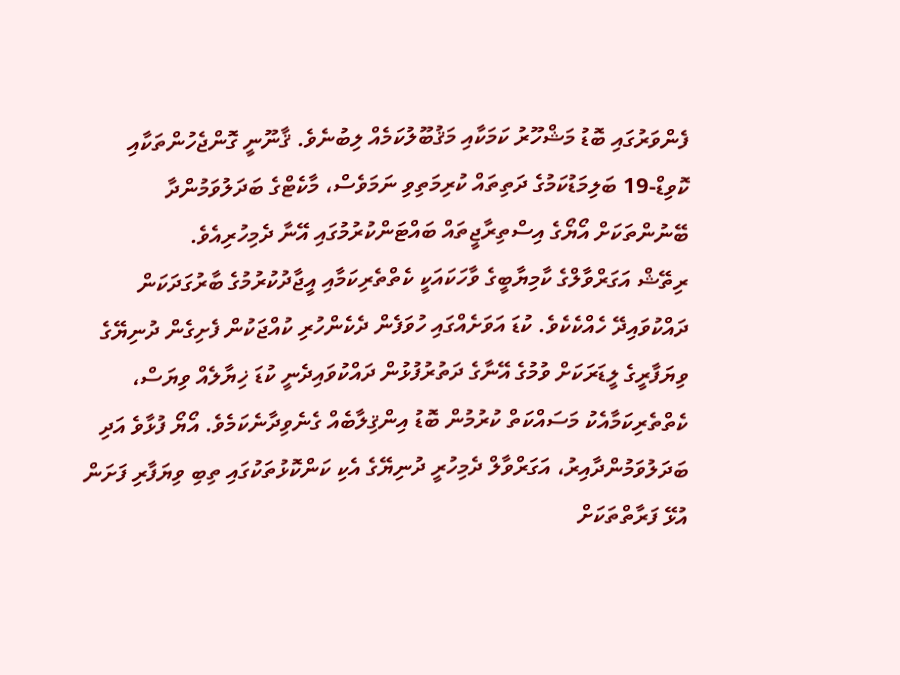ފެންވަރުގައި ބޮޑު މަޝްހޫރު ކަމަކާއި މަޤުބޫލުކަމެއް ލިބުނެވެ. ޤާނޫނީ ގޮންޖެހުންތަކާއި ކޮވިޑް-19 ބަލިމަޑުކަމުގެ ދަތިތައް ކުރިމަތިވި ނަމަވެސް، މާކެޓްގެ ބަދަލުވަމުންދާ ބޭނުންތަކަށް އޯޔޯގެ އިސްތިރާޖީތައް ބައްޓަންކުރުމުގައި އޭނާ ދެމިހުރިއެވެ.
ރިތޭޝް އަގަރްވާލްގެ ކާމިޔާބީގެ ވާހަކައަކީ ކެތްތެރިކަމާއި އީޖާދުކުރުމުގެ ބާރުގަދަކަން ދައްކުވައިދޭ ހެއްކެކެވެ. ކުޑަ އަވަށެއްގައި ހުވަފެން ދެކެންހުރި ކުއްޖަކުން ފެށިގެން ދުނިޔޭގެ ވިޔަފާރީގެ ލީޑަރަކަށް ވުމުގެ އޭނާގެ ދަތުރުފުޅުން ދައްކުވައިދެނީ ކުޑަ ޚިޔާލެއް ވިޔަސް، ކެތްތެރިކަމާއެކު މަސައްކަތް ކުރުމުން ބޮޑު އިންޤިލާބެއް ގެނެވިދާނެކަމެވެ. އޯޔޯ ފުޅާވެ އަދި ބަދަލުވަމުންދާއިރު، އަގަރްވާލް ދެމިހުރީ ދުނިޔޭގެ އެކި ކަންކޮޅުތަކުގައި ތިބި ވިޔަފާރި ފަށަން އުޅޭ ފަރާތްތަކަށް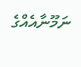ނަމޫނާއެއްގެ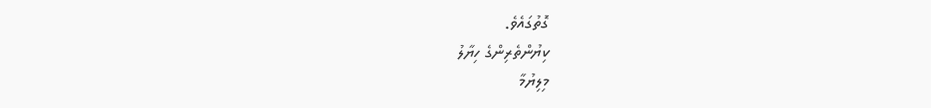ގޮތުގައެވެ.
ކިޔުންތެރިންގެ ހިޔާލު
މިލިޔުމާ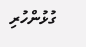ގުޅުންހުރި